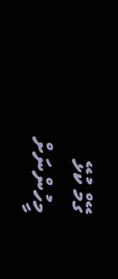ގޭމް ކުޅޭ މީހުންނަށް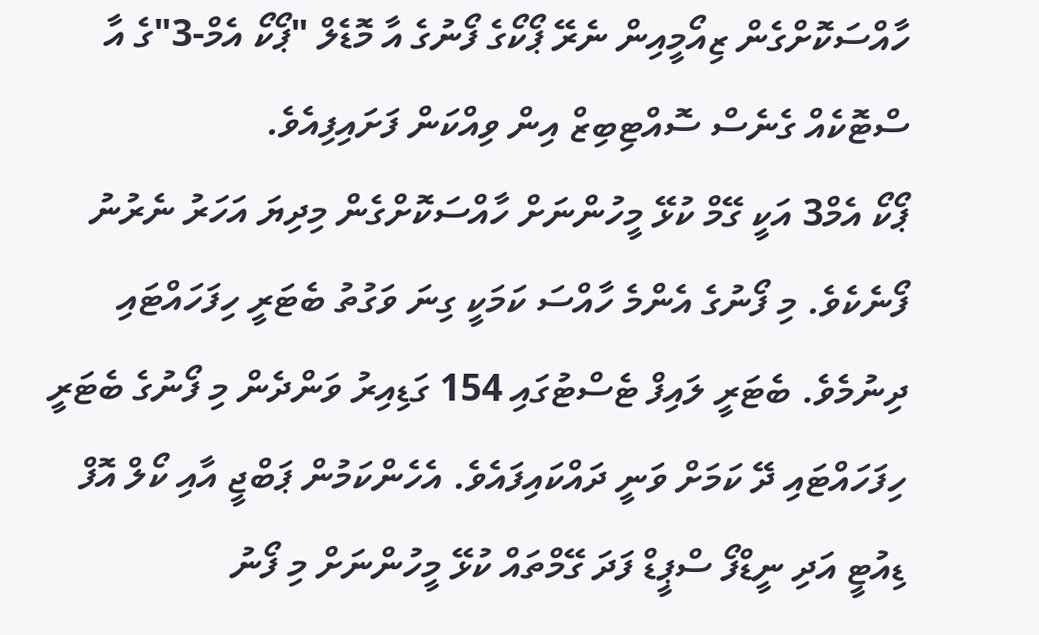ހާއްސަކޮށްގެން ޒިއޯމީއިން ނެރޭ ޕޯކޯގެ ފޯނުގެ އާ މޮޑެލް "ޕޯކޯ އެމް-3"ގެ އާ ސްޓޮކެއް ގެނެސް ސޮއްޓިބިޒް އިން ވިއްކަން ފަށައިފިއެވެ.
ޕޯކޯ އެމް3 އަކީ ގޭމް ކުޅޭ މީހުންނަށް ހާއްސަކޮށްގެން މިދިޔަ އަހަރު ނެރުނު ފޯނެކެވެ. މި ފޯނުގެ އެންމެ ހާއްސަ ކަމަކީ ގިނަ ވަގުތު ބެޓަރީ ހިފަހައްޓައި ދިނުމެވެ. ބެޓަރީ ލައިފް ޓެސްޓުގައި 154 ގަޑިއިރު ވަންދެން މި ފޯނުގެ ބެޓަރީ ހިފަހައްޓައި ދޭ ކަމަށް ވަނީ ދައްކައިފައެވެ. އެހެންކަމުން ޕަބްޖީ އާއި ކޯލް އޮފް ޑިއުޓީ އަދި ނީޑްފޯ ސްޕީޑް ފަދަ ގޭމްތައް ކުޅޭ މީހުންނަށް މި ފޯނު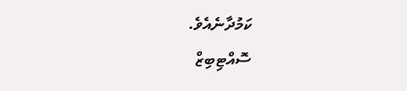ކަމުދާނެއެވެ.
ސޮއްޓިބިޒް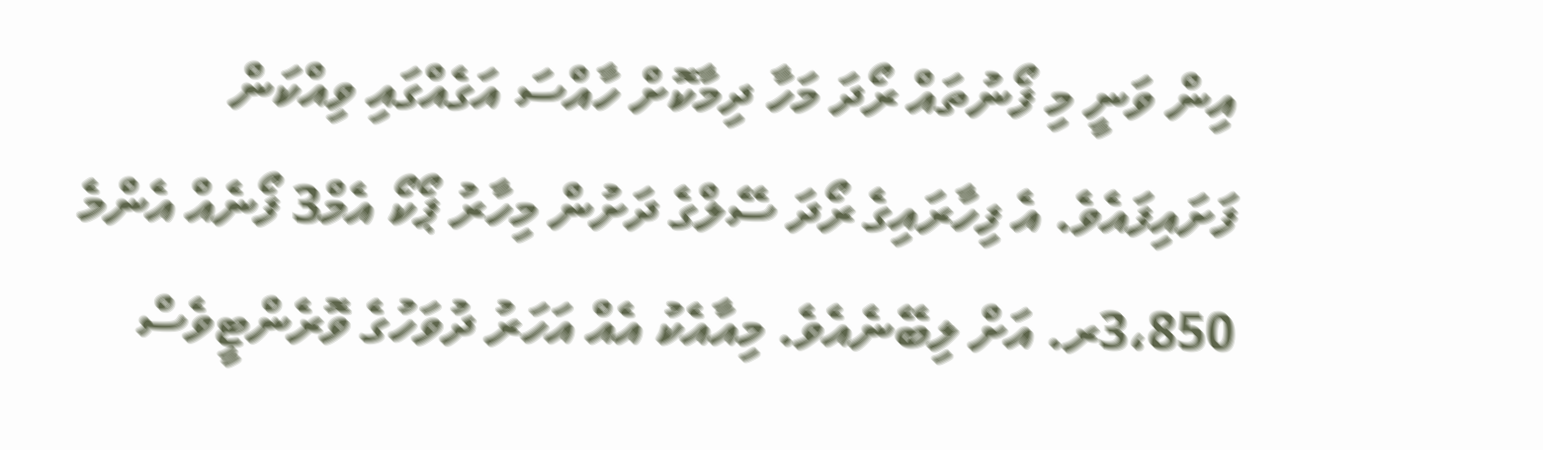އިން ވަނީ މި ފޯނުތައް ރޯދަ މަހާ ދިމާކޮށް ހާއްސަ އަގެއްގައި ވިއްކަން ފަށައިފައެވެ. އެ ފިހާރައިގެ ރޯދަ ސޭލްގެ ދަށުން މިހާރު ޕޯކޯ އެމް3 ފޯނެއް އެންމެ 3،850ރ. އަށް ލިބޭނެއެވެ. މިއާއެކު އެއް އަހަރު ދުވަހުގެ ވޮރެންޓީވެސް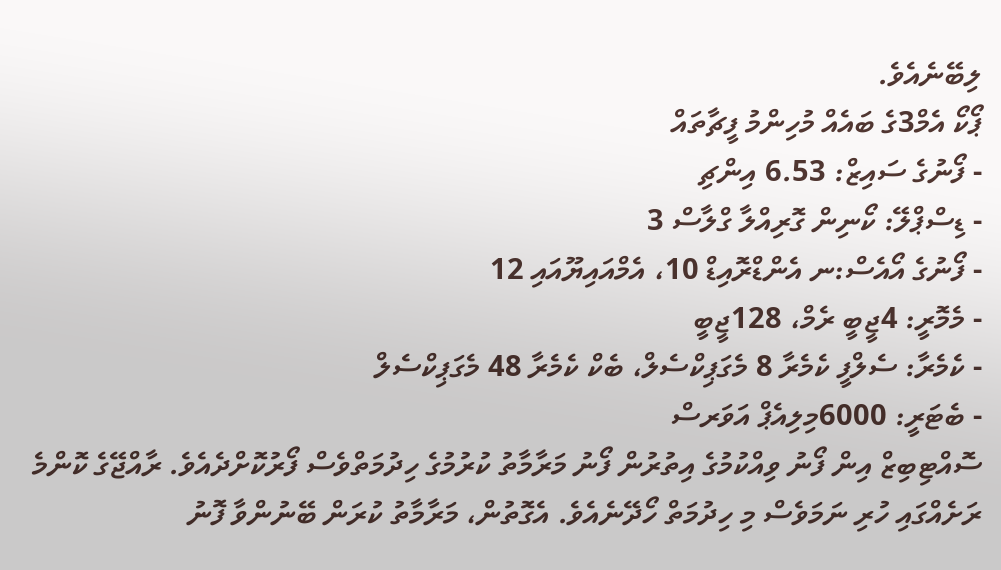ލިބޭނެއެވެ.
ޕޯކޯ އެމް3ގެ ބައެއް މުހިންމު ފީޗާތައް
- ފޯނުގެ ސައިޒް: 6.53 އިންޗި
- ޑިސްޕްލޭ: ކޯނިން ގޮރިއްލާ ގްލާސް 3
- ފޯނުގެ އޯއެސް:ނ އެންޑްރޮއިޑް 10، އެމްއައިޔޫއައި 12
- މެމޮރީ: 4ޖީބީ ރެމް، 128ޖީބީ
- ކެމެރާ: ސެލްފީ ކެމެރާ 8 މެގަޕިކްސެލް، ބެކް ކެމެރާ 48 މެގަޕިކްސެލް
- ބެޓަރީ: 6000މިލިއެޕް އަވަރސް
ސޮއްޓިބިޒް އިން ފޯނު ވިއްކުމުގެ އިތުރުން ފޯނު މަރާމާތު ކުރުމުގެ ހިދުމަތްވެސް ފޯރުކޮށްދެއެވެ. ރާއްޖޭގެ ކޮންމެ ރަށެއްގައި ހުރި ނަމަވެސް މި ހިދުމަތް ހޯދޭނެއެވެ. އެގޮތުން، މަރާމާތު ކުރަން ބޭނުންވާ ފޮނު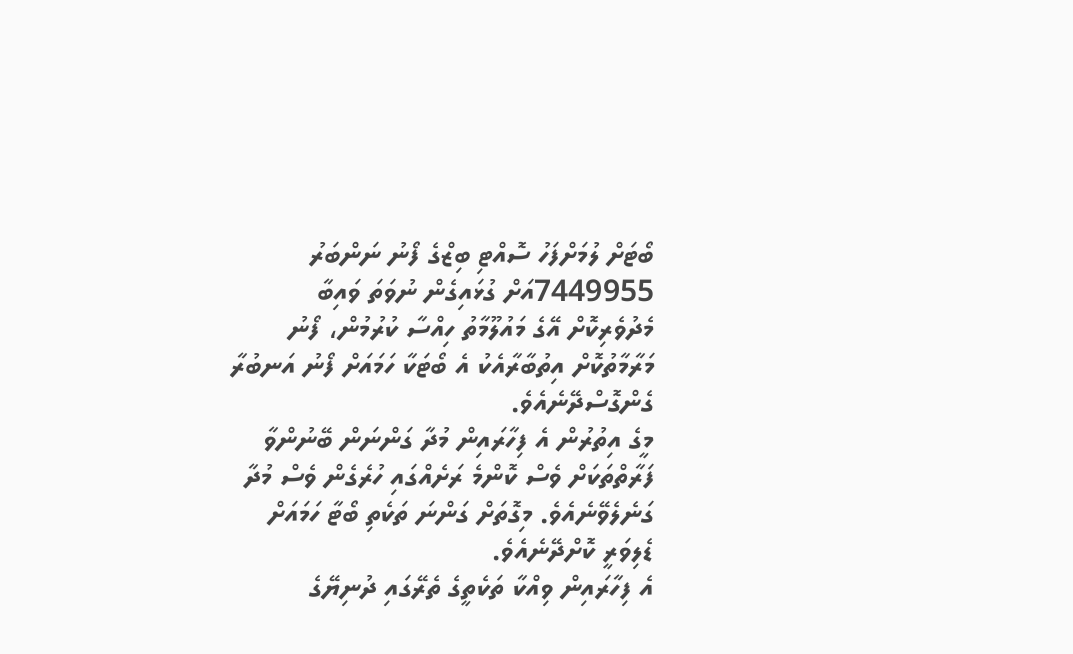ބޯޓަށް ލުމަށްފަހު ސޮއްޓި ބިޒްގެ ފޯނު ނަންބަރު 7449955އަށް ގުޅައިގެން ނުވަތަ ވައިބާ މެދުވެރިކޮށް އޭގެ މައުލޫމާތު ހިއްސާ ކުރުމުން، ފޯނު މަރާމާތުކޮށް އިތުބާރާއެކު އެ ބޯޓަކާ ހަމައަށް ފޯނު އަނބުރާ ގެންގޮސްދޭނެއެވެ.
މީގެ އިތުރުން އެ ފިހާރައިން މުދާ ގަންނަން ބޭނުންވާ ފަރާތްތަކަށް ވެސް ކޮންމެ ރަށެއްގައި ހުރެގެން ވެސް މުދާ ގަނެލެވޭނެއެވެ. މިގޮތަށް ގަންނަ ތަކެތި ބޯޓާ ހަމައަށް ޑެލިވަރީ ކޮށްދޭނެއެވެ.
އެ ފިހާރައިން ވިއްކާ ތަކެތީގެ ތެރޭގައި ދުނިޔޭގެ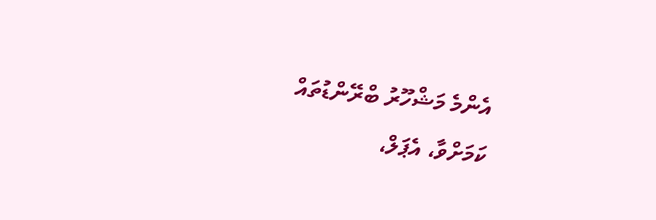އެންމެ މަޝްހޫރު ބްރޭންޑުތައް ކަމަށްވާ، އެޕަލް،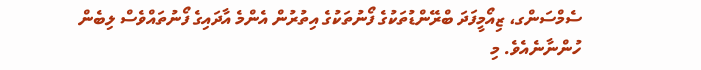ސެމްސަންގ، ޒިއޯމީފަދަ ބްރޭންޑުތަކުގެ ފޯނުތަކުގެ އިތުރުން އެންމެ އާދައިގެ ފޯނުތައްވެސް ލިބެން ހުންނާނެއެވެ. މި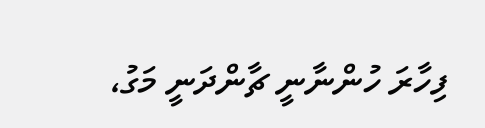ފިހާރަ ހުންނާނީ ޗާންދަނީ މަގު،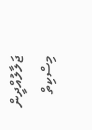ޖަލާލުއްދީން މިސްކިތް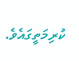ކުރިމަތީގައެވެ.